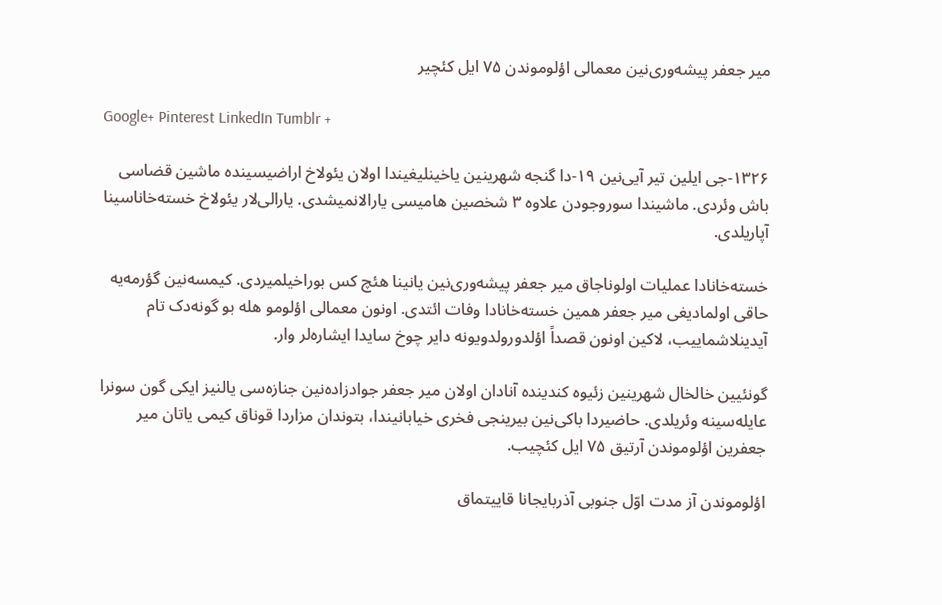میر جعفر پیشه‌وری‌‌نین معمالی اؤلوموندن ۷۵ ایل کئچیر

Google+ Pinterest LinkedIn Tumblr +

۱۳۲۶-جی ایلین تیر آیی‌نین ۱۹-دا گنجه شهرینین یاخینلیغیندا اولان یئولاخ اراضیسینده ماشین قضاسی باش وئردی. ماشیندا سوروجودن علاوه ۳ شخصین هامیسی یارالانمیشدی. یارالی‌لار یئولاخ خسته‌خاناسینا آپاریلدی.

خسته‌خانادا عملیات اولوناجاق میر جعفر پیشه‌وری‌نین یانینا هئچ کس بوراخیلمیردی. کیمسه‌نین گؤرمه‌یه حاقی اولمادیغی میر جعفر همین خسته‌خانادا وفات ائتدی. اونون معمالی اؤلومو هله بو گونه‌دک تام آیدینلاشماییب، لاکین اونون قصداً اؤلدورولدویونه دایر چوخ سایدا ایشاره‌لر وار.

گونئیین خالخال شهرینین زئیوه کندینده آنادان اولان میر جعفر جوادزاده‌نین جنازه‌سی یالنیز ایکی گون سونرا عایله‌سینه وئریلدی. حاضیردا باکی‌نین بیرینجی فخری خیابانیندا، بتوندان مزاردا قوناق کیمی یاتان میر جعفرین اؤلوموندن آرتیق ۷۵ ایل کئچیب.

اؤلوموندن آز مدت اوّل جنوبی آذربایجانا قاییتماق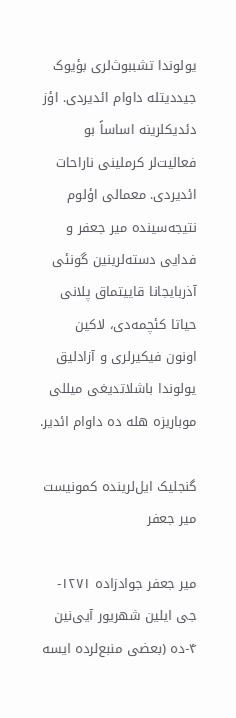یولوندا تشببوث‌لری بؤیوک جیددیتله داوام ائدیردی. اؤز دئدیکلرینه اساساً بو فعالیت‌لر کرملینی ناراحات ائدیردی. معمالی اؤلوم نتیجه‌سینده میر جعفر و فدایی دسته‌لرینین گونئی آذربایجانا قاییتماق پلانی حیاتا کئچمه‌دی، لاکین اونون فیکیرلری و آزادلیق یولوندا باشلاتدیغی میللی موباریزه هله ده داوام ائدیر.

گنجلیک ایل‌لرینده کمونیست میر جعفر

میر جعفر جوادزاده ۱۲۷۱-جی ایلین شهریور آیی‌نین ۴-ده (بعضی منبع‌لرده ایسه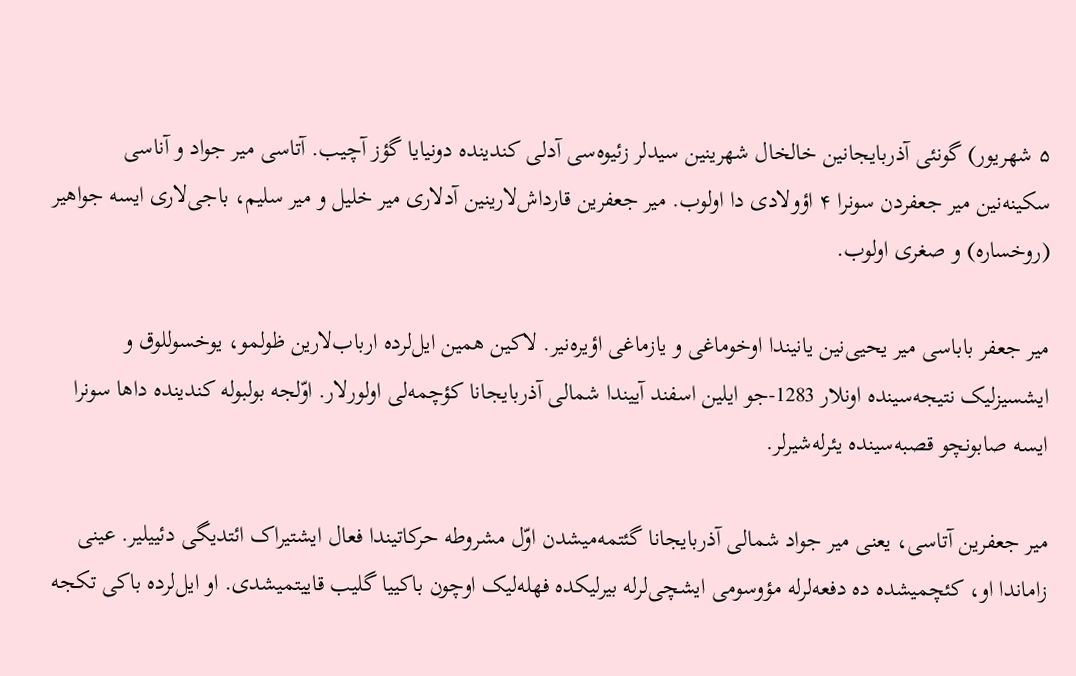۵ شهریور) گونئی آذربایجانین خالخال شهرینین سیدلر زئیوه‌سی آدلی کندینده دونیایا گؤز آچیب. آتاسی میر جواد و آناسی سکینه‌نین میر جعفردن سونرا ۴ اؤولادی دا اولوب. میر جعفرین قارداش‌لارینین آدلاری میر خلیل و میر سلیم، باجی‌لاری ایسه جواهیر (روخساره) و صغری اولوب.

میر جعفر باباسی میر یحیی‌نین یانیندا اوخوماغی و یازماغی اؤیره‌نیر. لاکین همین ایل‌لرده ارباب‌لارین ظولمو، یوخسوللوق و ایشسیزلیک نتیجه‌سینده اونلار 1283-جو ایلین اسفند آییندا شمالی آذربایجانا کؤچمه‌لی اولورلار. اوّلجه بولبوله کندینده داها سونرا ایسه صابونچو قصبه‌سینده یئرله‌شیرلر.

میر جعفرین آتاسی، یعنی میر جواد شمالی آذربایجانا گئتمه‌میشدن اوّل مشروطه حرکاتیندا فعال ایشتیراک ائتدیگی دئییلیر. عینی زاماندا او، کئچمیشده ده دفعه‌لرله مؤوسومی ایشچی‌لرله بیرلیکده فهله‌لیک اوچون باکییا گلیب قاییتمیشدی. او ایل‌لرده باکی تکجه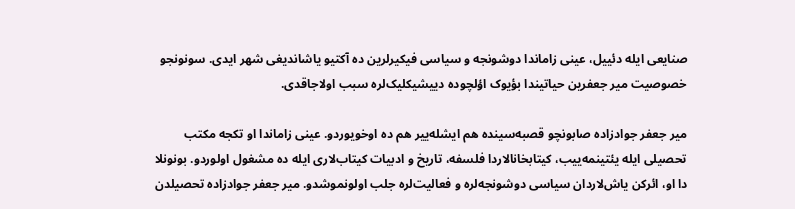صنایعی ایله دئییل، عینی زاماندا دوشونجه و سیاسی فیکیرلرین ده آکتیو یاشاندیغی شهر ایدی. سونونجو خصوصیت میر جعفرین حیاتیندا بؤیوک اؤلچوده دییشیکلیک‌لره سبب اولاجاقدی.

میر جعفر جوادزاده صابونچو قصبه‌سینده هم ایشله‌ییر هم ده اوخویوردو. عینی زاماندا او تکجه مکتب تحصیلی ایله یئتینمه‌ییب، کیتابخانالاردا فلسفه، تاریخ و ادبیات کیتاب‌لاری ایله ده مشغول اولوردو. بونونلا دا او، ائرکن یاش‌لاردان سیاسی دوشونجه‌لره و فعالیت‌لره جلب اولونموشدو. میر جعفر جوادزاده تحصیلدن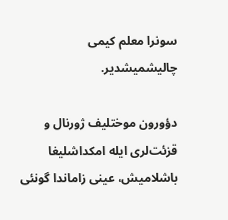سونرا معلم کیمی چالیشمیشدیر.

دؤورون موختلیف ژورنال و قزئت‌لری ایله امکداشلیغا باشلامیش، عینی زاماندا گونئی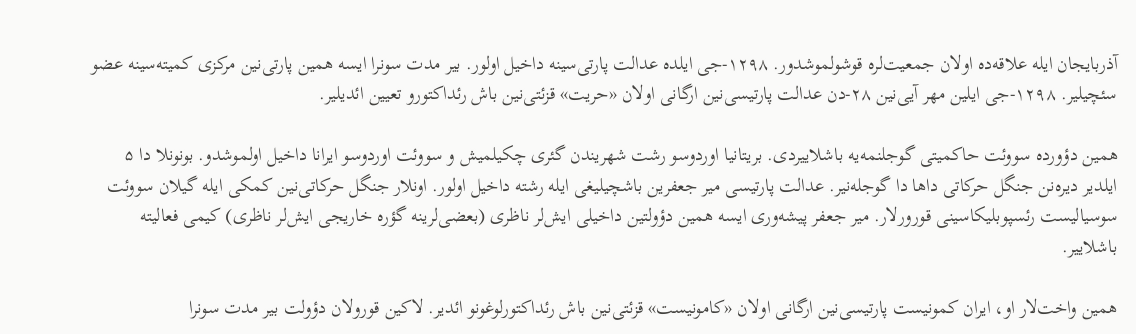آذربایجان ایله علاقه‌ده اولان جمعیت‌لره قوشولموشدور. ۱۲۹۸-جی ایلده عدالت پارتی‌سینه داخیل اولور. بیر مدت سونرا ایسه همین پارتی‌نین مرکزی کمیته‌سینه عضو سئچیلیر. ۱۲۹۸-جی ایلین مهر آیی‌نین ۲۸-دن عدالت پارتیسی‌نین ارگانی اولان «حریت» قزئتی‌نین باش رئداکتورو تعیین ائدیلیر.

همین دؤورده سووئت حاکمیتی گوجلنمه‌یه باشلاییردی. بریتانیا اوردوسو رشت شهریندن گئری چکیلمیش و سووئت اوردوسو ایرانا داخیل اولموشدو. بونونلا دا ۵ ایلدیر دیره‌نن جنگل حرکاتی داها دا گوجله‌نیر. عدالت پارتیسی میر جعفرین باشچیلیغی ایله رشته داخیل اولور. اونلار جنگل حرکاتی‌نین کمکی ایله گیلان سووئت سوسیالیست رئسپوبلیکاسینی قورورلار. میر جعفر پیشه‌وری ایسه همین دؤولتین داخیلی ایش‌لر ناظری (بعضی‌لرینه گؤره خاریجی ایش‌لر ناظری) کیمی فعالیته باشلاییر.

همین واخت‌لار او، ایران کمونیست پارتیسی‌نین ارگانی اولان «کامونیست» قزئتی‌نین باش رئداکتورلوغونو ائدیر. لاکین قورولان دؤولت بیر مدت سونرا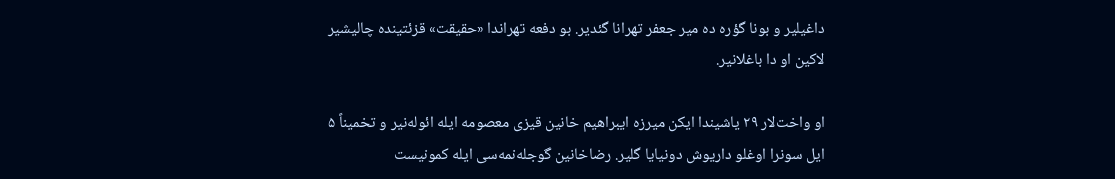داغیلیر و بونا گؤره ده میر جعفر تهرانا گئدیر. بو دفعه تهراندا «حقیقت» قزئتینده چالیشیر لاکین او دا باغلانیر.

او واخت‌لار ۲۹ یاشیندا ایکن میرزه ایبراهیم خانین قیزی معصومه ایله ائوله‌نیر و تخمیناً ۵ ایل سونرا اوغلو داریوش دونیایا گلیر. رضاخانین گوجله‌نمه‌سی ایله کمونیست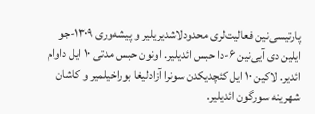پارتیسی‌نین فعالیت‌لری محدودلاشدیریلیر و پیشه‌وری ۱۳۰۹-جو ایلین دی آیی‌نین ۶-دا حبس ائدیلیر. اونون حبس مدتی ۱۰ ایل داوام ائدیر. لاکین ۱۰ ایل کئچدیکدن سونرا آزادلیغا بوراخیلمیر و کاشان شهرینه سورگون ائدیلیر.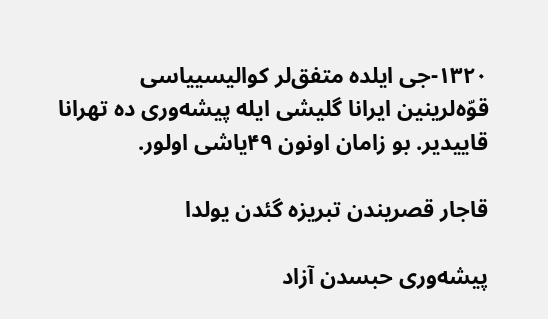۱۳۲۰-جی ایلده متفق‌لر کوالیسییاسی قوّه‌لرینین ایرانا گلیشی ایله پیشه‌وری ده تهرانا قاییدیر. بو زامان اونون ۴۹یاشی اولور.

قاجار قصریندن تبریزه گئدن یولدا

پیشه‌وری حبسدن آزاد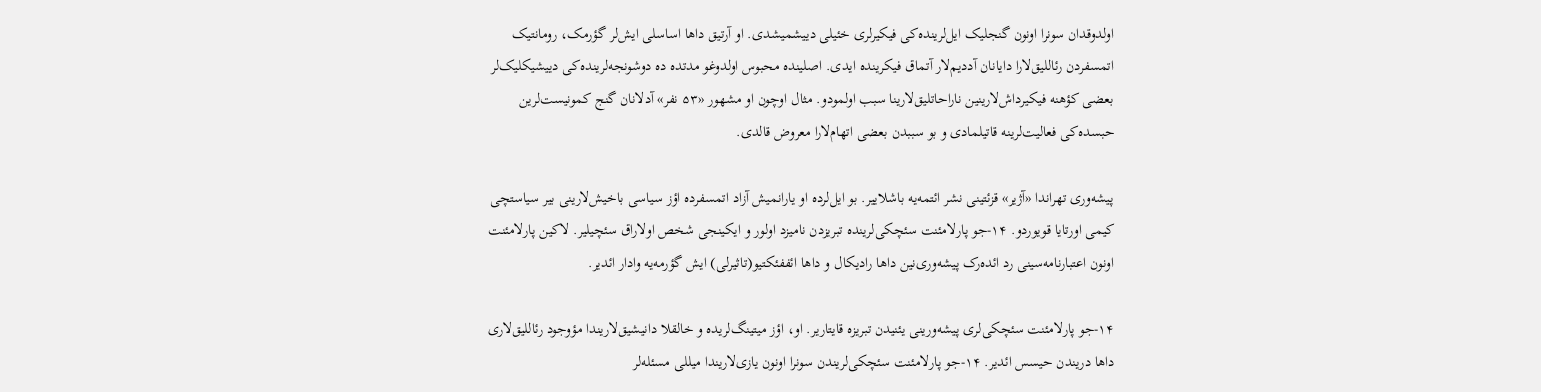اولدوقدان سونرا اونون گنجلیک ایل‌لرینده‌کی فیکیرلری خئیلی دییشمیشدی. او آرتیق داها اساسلی ایش‌لر گؤرمک، رومانتیک اتمسفردن رئاللیق‌لارا دایانان آددیم‌لار آتماق فیکرینده ایدی. اصلینده محبوس اولدوغو مدتده ده دوشونجه‌لرینده‌کی دییشیکلیک‌لر بعضی کؤهنه فیکیرداش‌لارینین ناراحاتلیق‌لارینا سبب اولمودو. مثال اوچون او مشهور «۵۳ نفر» آدلانان گنج کمونیست‌لرین حبسده‌کی فعالیت‌لرینه قاتیلمادی و بو سببدن بعضی اتهام‌لارا معروض قالدی.

پیشه‌وری تهراندا «آژیر» قزئتینی نشر ائتمه‌یه باشلاییر. بو ایل‌لرده او یارانمیش آزاد اتمسفرده اؤز سیاسی باخیش‌لارینی بیر سیاستچی کیمی اورتایا قویوردو. ۱۴-جو پارلامئنت سئچکی‌لرینده تبریزدن نامیزد اولور و ایکینجی شخص اولاراق سئچیلیر. لاکین پارلامئنت اونون اعتبارنامه‌سینی رد ائده‌‌رک پیشه‌وری‌نین داها رادیکال و داها ائففئکتیو(تاثیرلی) ایش گؤرمه‌یه وادار ائدیر.

۱۴-جو پارلامئنت سئچکی‌لری پیشه‌ورینی یئنیدن تبریزه قایتاریر. او، اؤز میتینگ‌لریده و خالقلا دانیشیق‌لاریندا مؤوجود رئاللیق‌لاری داها دریندن حیسس ائدیر. ۱۴-جو پارلامئنت سئچکی‌لریندن سونرا اونون یازی‌لاریندا میللی مسئله‌لر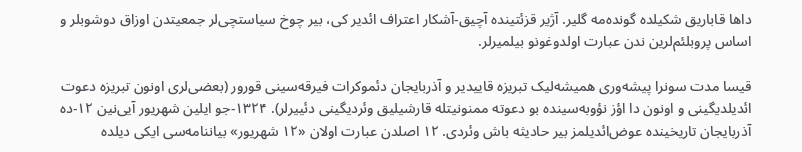داها قاباریق شکیلده گونده‌مه گلیر. آژیر قزئتینده آچیق-آشکار اعتراف ائدیر کی، بیر چوخ سیاستچی‌لر جمعیتدن اوزاق دوشوبلر و اساس پروبلئم‌لرین ندن عبارت اولدوغونو بیلمیرلر.

قیسا مدت سونرا پیشه‌وری همیشه‌لیک تبریزه قاییدیر و آذربایجان دئموکرات فیرقه‌سینی قورور (بعضی‌لری اونون تبریزه دعوت ائدیلدیگینی و اونون دا اؤز نؤوبه‌سینده بو دعوته ممنونیتله قارشیلیق وئردیگینی دئییرلر). ۱۳۲۴-جو ایلین شهریور آیی‌نین ۱۲-ده آذربایجان تاریخینده عوض‌ائدیلمز بیر حادیثه باش وئردی. ۱۲ اصلدن عبارت اولان «۱۲ شهریور» بیاننامه‌سی ایکی دیلده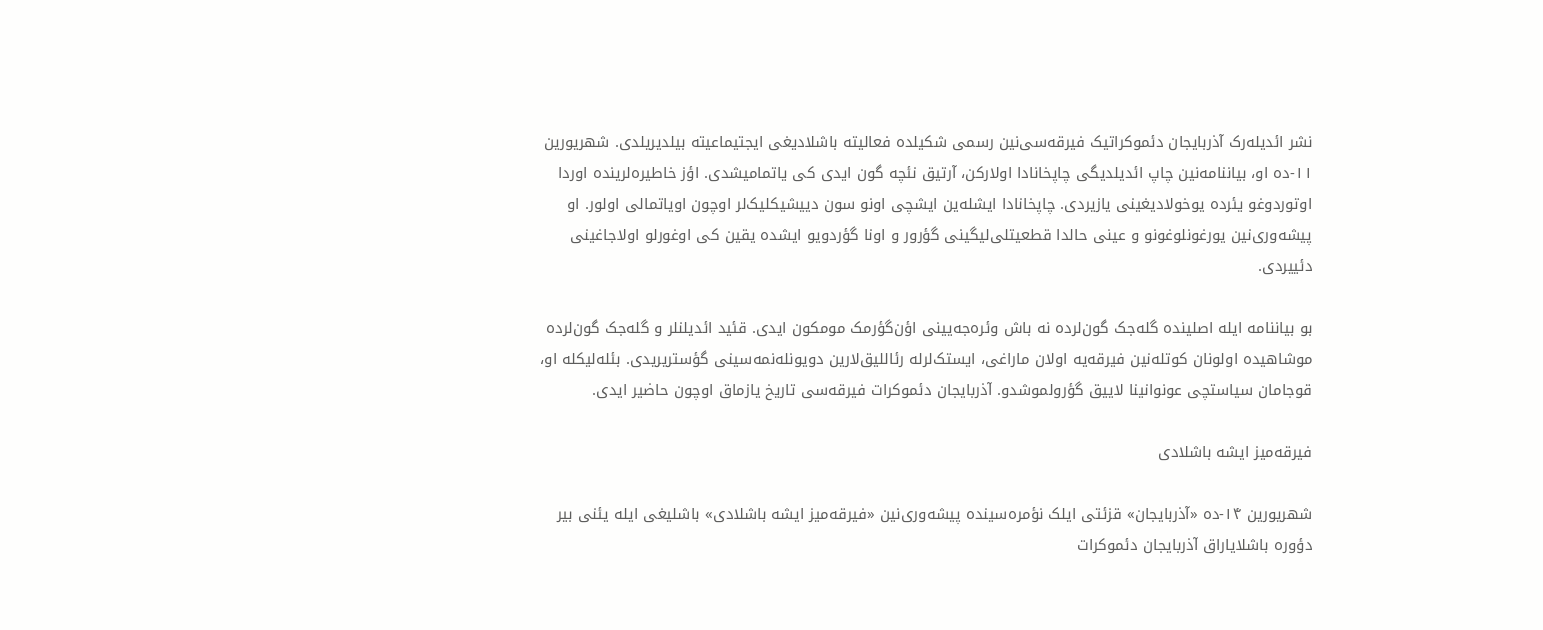نشر ائدیله‌رک آذربایجان دئموکراتیک فیرقه‌سی‌نین رسمی شکیلده فعالیته باشلادیغی ایجتیماعیته بیلدیریلدی. شهریورین ۱۱-ده او، بیاننامه‌نین چاپ ائدیلدیگی چاپخانا‌دا اولارکن، آرتیق نئچه گون ایدی کی یاتمامیشدی. اؤز خاطیره‌لرینده اوردا اوتوردوغو یئرده یوخولادیغینی یازیردی. چاپخانادا ایشله‌ین ایشچی اونو سون دییشیکلیک‌لر اوچون اویاتمالی اولور. او پیشه‌وری‌نین یورغونلوغونو و عینی حالدا قطعیتلی‌لیگینی گؤرور و اونا گؤردویو ایشده یقین کی اوغورلو اولاجاغینی دئییردی.

بو بیاننامه ایله اصلینده گله‌جک گون‌لرده نه باش وئره‌جه‌یینی اؤن‌گؤرمک مومکون ایدی. قئید ائدیلنلر و گله‌جک گون‌لرده موشاهیده اولونان کوتله‌نین فیرقه‌یه اولان ماراغی، ایستک‌لرله رئاللیق‌لارین دویونله‌نمه‌سینی گؤستریریدی. بئله‌لیکله او، قوجامان سیاستچی عونوانینا لاییق گؤرولموشدو. آذربایجان دئموکرات فیرقه‌سی تاریخ یازماق اوچون حاضیر ایدی.

فیرقه‌میز ایشه باشلادی

شهریورین ۱۴-ده «آذربایجان» قزئتی ایلک نؤمره‌سینده پیشه‌وری‌نین «فیرقه‌میز ایشه باشلادی» باشلیغی ایله یئنی بیر دؤوره باشلایاراق آذربایجان دئموکرات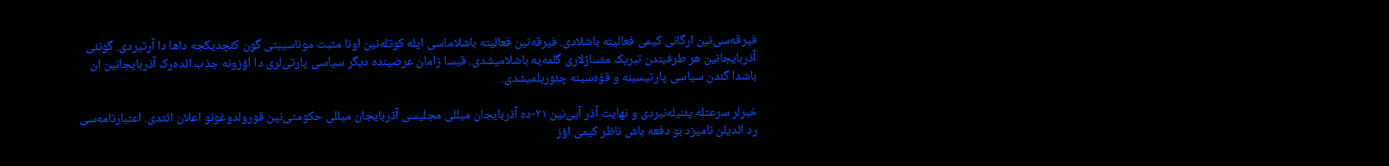فیرقه‌سی‌نین ارگانی کیمی فعالیته باشلادی. فیرقه‌نین فعالیته باشلاماسی ایله کوتله‌نین اونا مثبت موناسیبتی گون کئچدیکجه داها دا آرتیردی. گونئی آذربایجانین هر طرفیندن تبریک مئساژلاری گلمه‌یه باشلامیشدی. قیسا زامان عرضینده دیگر سیاسی پارتی‌لری دا اؤزونه جذب ائده‌‌رک آذربایجانین ان باشدا گئدن سیاسی پارتیسینه و قوّه‌سینه چئوریلمیشدی.

خبرلر سرعتله یئنیله‌نیردی و نهایت آذر آیی‌نین ۲۱-ده آذربایجان میللی مجلیسی آذربایجان میللی حکومتی‌نین قورولدوغونو اعلان ائتدی. اعتبارنامه‌سی رد ائدیلن نامیزد بو دفعه باش ناظر کیمی اؤز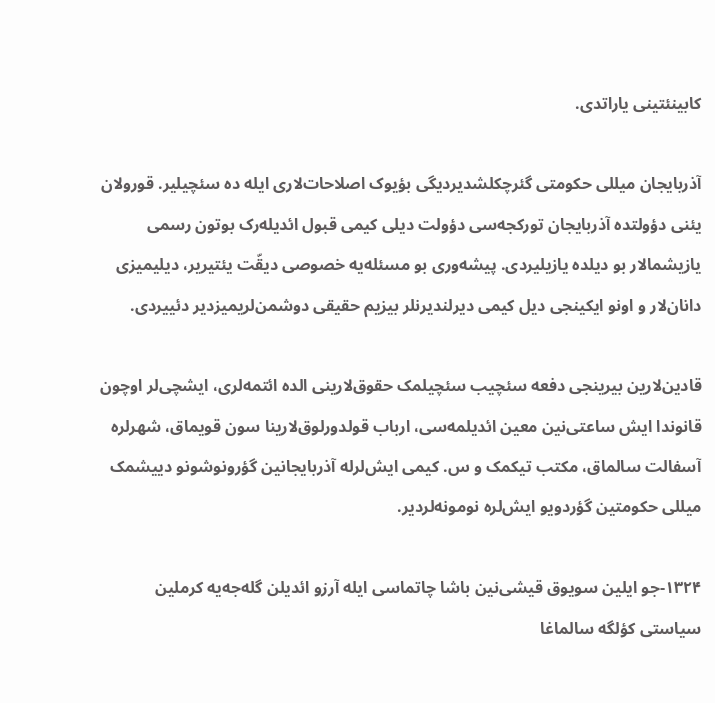کابینئتینی یاراتدی.

آذربایجان میللی حکومتی گئرچکلشدیردیگی بؤیوک اصلاحات‌لاری ایله ده سئچیلیر. قورولان یئنی دؤولتده آذربایجان تورکجه‌سی دؤولت دیلی کیمی قبول ائدیله‌رک بوتون رسمی یازیشمالار بو دیلده یازیلیردی. پیشه‌وری بو مسئله‌یه خصوصی دیقّت یئتیریر، دیلیمیزی دانان‌لار و اونو ایکینجی دیل کیمی دیرلندیرنلر بیزیم حقیقی دوشمن‌لریمیزدیر دئییردی.

قادین‌لارین بیرینجی دفعه سئچیب سئچیلمک حقوق‌لارینی الده ائتمه‌لری، ایشچی‌لر اوچون قانوندا ایش ساعتی‌نین معین ائدیلمه‌سی، ارباب قولدورلوق‌لارینا سون قویماق، شهرلره آسفالت سالماق، مکتب تیکمک و س. کیمی ایش‌لرله آذربایجانین گؤرونوشونو دییشمک میللی حکومتین گؤردویو ایش‌لره نومونه‌لردیر.

۱۳۲۴-جو ایلین سویوق قیشی‌نین باشا چاتماسی ایله آرزو ائدیلن گله‌جه‌یه کرملین سیاستی کؤلگه سالماغا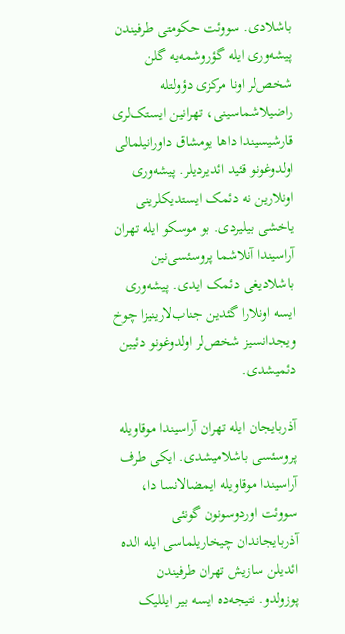باشلادی. سووئت حکومتی طرفیندن پیشه‌وری ایله گؤروشمه‌یه گلن شخص‌لر اونا مرکزی دؤولتله راضیلاشماسینی، تهرانین ایستک‌لری قارشیسیندا داها یومشاق داورانیلمالی اولدوغونو قئید ائدیردیلر. پیشه‌وری اونلارین نه دئمک ایستدیکلرینی یاخشی بیلیردی. بو موسکو ایله تهران آراسیندا آنلاشما پروسئسی‌نین باشلادیغی دئمک ایدی. پیشه‌وری ایسه اونلارا گئدین جناب‌لارینیزا چوخ ویجدانسیز شخص‌لر اولدوغونو دئیین دئمیشدی.

آذربایجان ایله تهران آراسیندا موقاویله پروسئسی باشلامیشدی. ایکی طرف آراسیندا موقاویله ایمضالانسا دا، سووئت اوردوسونون گونئی آذربایجاندان چیخاریلماسی ایله الده ائدیلن سازیش تهران طرفیندن پوزولدو. نتیجه‌ده ایسه بیر ایللیک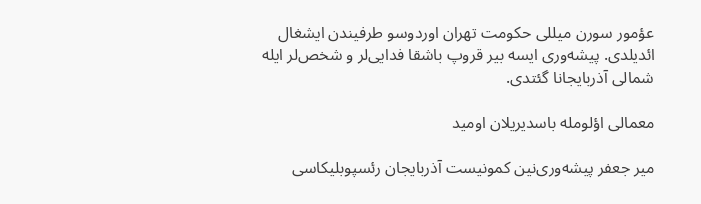عؤمور سور‌ن میللی حکومت تهران اوردوسو طرفیندن ایشغال ائدیلدی. پیشه‌وری ایسه بیر قروپ باشقا فدایی‌لر و شخص‌لر ایله شمالی آذربایجانا گئتدی.

معمالی اؤلومله باسدیریلان اومید

میر جعفر پیشه‌وری‌نین کمونیست آذربایجان رئسپوبلیکاسی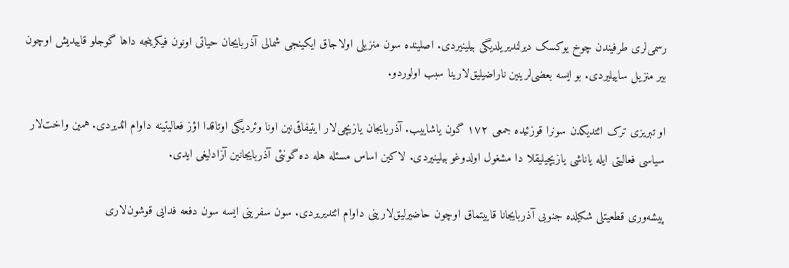رسمی‌لری طرفیندن چوخ یوکسک دیرلندیریلدیگی بیلینیردی. اصلینده سون منزیلی اولاجاق ایکینجی شمالی آذربایجان حیاتی اونون فیکرینجه داها گوجلو قاییدیش اوچون بیر منزیل ساییلیردی. بو ایسه بعضی‌لرینین ناراضیلیق‌لارینا سبب اولوردو.

او تبریزی ترک ائتدیکدن سونرا قوزئیده جمعی ۱۷۲ گون یاشاییب. آذربایجان یازیچی‌لار ایتیفاقی‌نین اونا وئردیگی اوتاقدا اؤز فعالیتینه داوام ائدیردی. همین واخت‌لار سیاسی فعالیتی ایله یاناشی یازیچیلیقلا دا مشغول اولدوغو بیلینیردی. لاکین اساس مسئله هله ده گونئی آذربایجانین آزادلیغی ایدی.

پیشه‌وری قطعیتلی شکیلده جنوبی آذربایجانا قاییتماق اوچون حاضیرلیق‌لارینی داوام ائتدیریردی. سون سفرینی ایسه سون دفعه فدایی قوشون‌لاری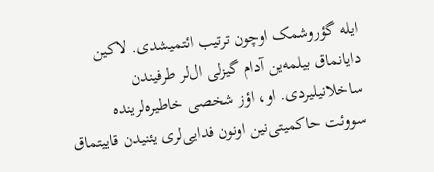ایله گؤروشمک اوچون ترتیب ائتمیشدی. لاکین دایانماق بیلمه‌ین آدام گیزلی ال‌لر طرفیندن ساخلانیلیردی. او، اؤز شخصی خاطیره‌لرینده سووئت حاکمیتی‌نین اونون فدایی‌لری یئنیدن قاییتماق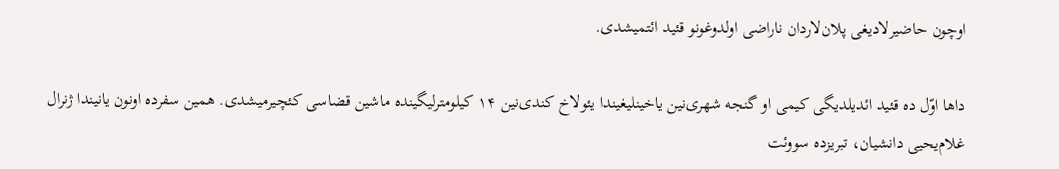اوچون حاضیرلادیغی پلان‌لاردان ناراضی اولدوغونو قئید ائتمیشدی.

داها اوّل ده قئید ائدیلدیگی کیمی او گنجه شهری‌نین یاخینلیغیندا یئولاخ کندی‌نین ۱۴ کیلومترلیگینده ماشین قضاسی کئچیرمیشدی. همین سفرده اونون یانیندا ژنرال غلام‌یحیی دانشیان، تبریزده سووئت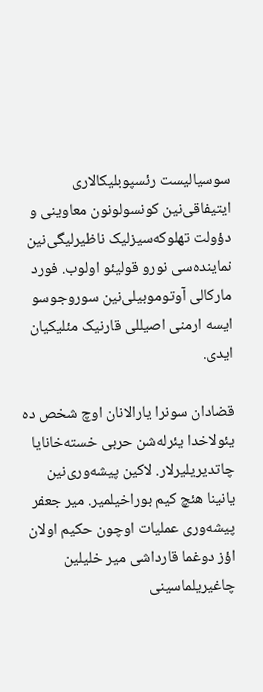سوسیالیست رئسپوبلیکالاری ایتیفاقی‌نین کونسولونون معاوینی و دؤولت تهلوکه‌سیزلیک ناظیرلیگی‌نین نماینده‌سی نورو قولیئو اولوب. فورد مارکالی آوتوموبیلی‌نین سوروجوسو ایسه ارمنی اصیللی قارنیک مئلیکیان ایدی.

قضادان سونرا یارالانان اوچ شخص ده یئولاخدا یئرله‌شن حربی خسته‌خانایا چاتدیریلیرلار. لاکین پیشه‌وری‌نین یانینا هئچ کیم بوراخیلمیر. میر جعفر پیشه‌وری عملیات اوچون حکیم اولان اؤز دوغما قارداشی میر خلیلین چاغیریلماسینی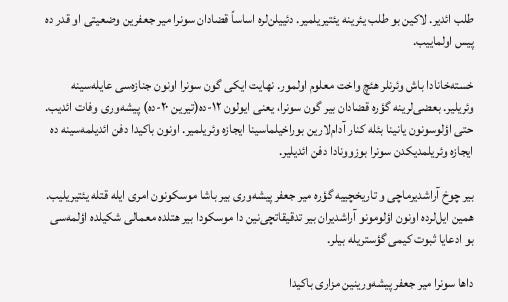طلب ائدیر. لاکین بو طلب یئرینه یئتیریلمیر. دئییلن‌لره اساساً قضادان سونرا میر جعفرین وضعیتی او قدر ده پیس اولماییب.

خسته‌خانادا باش وئرنلر هئچ واخت معلوم اولمور. نهایت ایکی گون سونرا اونون جنازه‌سی عایله‌سینه وئریلیر. بعضی‌لرینه گؤره قضادان بیر گون سونرا، یعنی ایولون ۱۲-ده(تیرین ۲۰-ده) پیشه‌وری وفات ائدیب. حتی اؤلوسونون یانینا بئله کنار آدام‌لارین بوراخیلماسینا ایجازه وئریلمیر. اونون باکیدا دفن ائدیلمه‌سینه ده ایجازه وئریلمدیکدن سونرا بوزوونادا دفن ائدیلیر.

بیر چوخ آراشدیرماچی و تاریخچییه گؤره میر جعفر پیشه‌وری بیر باشا موسکونون امری ایله قتله یئتیریلیب. همین ایل‌لرده اونون اؤلومونو آراشدیران بیر تدقیقاتچی‌نین دا موسکودا بیر هتلده معمالی شکیلده اؤلمه‌سی بو ادعایا ثبوت کیمی گؤستریله بیلر.

داها سونرا میر جعفر پیشه‌ورینین مزاری باکیدا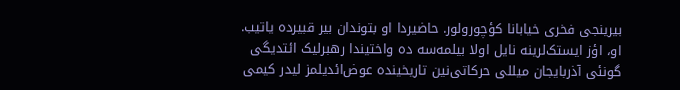بیرینجی فخری خیابانا کؤچورولور. حاضیردا او بتوندان بیر قبیرده یاتیب. او، اؤز ایستک‌لرینه نایل اولا بیلمه‌سه ده واختیندا رهبرلیک ائتدیگی گونئی آذربایجان میللی حرکاتی‌نین تاریخینده عوض‌ائدیلمز لیدر کیمی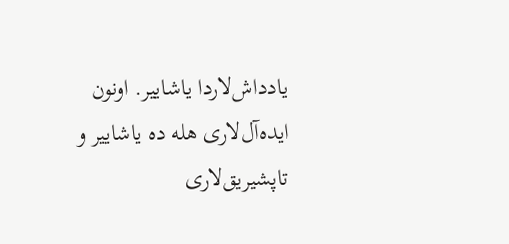یادداش‌لاردا یاشاییر. اونون ایده‌آل‌لاری هله ده یاشاییر و تاپشیریق‌لاری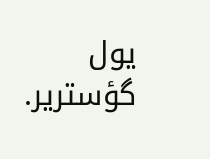یول گؤستریر.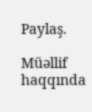Paylaş.

Müəllif haqqında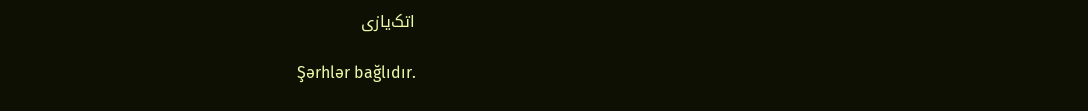اتک‌یازی

Şərhlər bağlıdır.